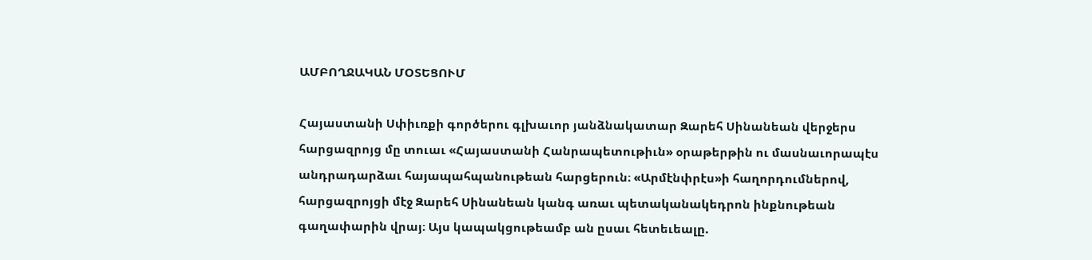ԱՄԲՈՂՋԱԿԱՆ ՄՕՏԵՑՈՒՄ

Հայաստանի Սփիւռքի գործերու գլխաւոր յանձնակատար Զարեհ Սինանեան վերջերս հարցազրոյց մը տուաւ «Հայաստանի Հանրապետութիւն» օրաթերթին ու մասնաւորապէս անդրադարձաւ հայապահպանութեան հարցերուն։ «Արմէնփրէս»ի հաղորդումներով, հարցազրոյցի մէջ Զարեհ Սինանեան կանգ առաւ պետականակեդրոն ինքնութեան գաղափարին վրայ։ Այս կապակցութեամբ ան ըսաւ հետեւեալը.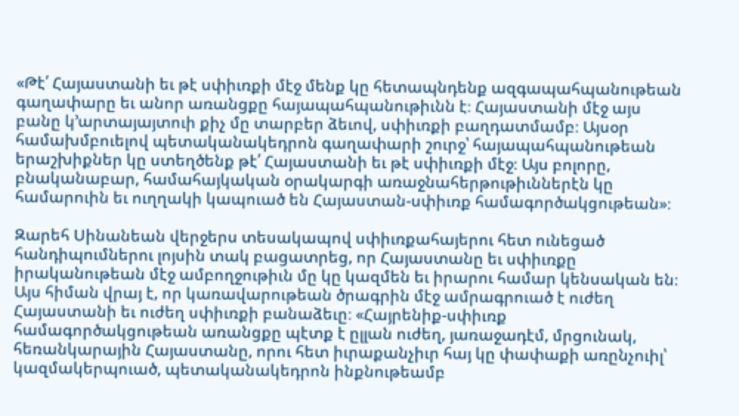«Թէ՛ Հայաստանի եւ թէ սփիւռքի մէջ մենք կը հետապնդենք ազգապահպանութեան գաղափարը եւ անոր առանցքը հայապահպանութիւնն է։ Հայաստանի մէջ այս բանը կ՚արտայայտուի քիչ մը տարբեր ձեւով, սփիւռքի բաղդատմամբ։ Այսօր համախմբուելով պետականակեդրոն գաղափարի շուրջ՝ հայապահպանութեան երաշխիքներ կը ստեղծենք թէ՛ Հայաստանի եւ թէ սփիւռքի մէջ։ Այս բոլորը, բնականաբար, համահայկական օրակարգի առաջնահերթութիւններէն կը համարուին եւ ուղղակի կապուած են Հայաստան-սփիւռք համագործակցութեան»։

Զարեհ Սինանեան վերջերս տեսակապով սփիւռքահայերու հետ ունեցած հանդիպումներու լոյսին տակ բացատրեց, որ Հայաստանը եւ սփիւռքը իրականութեան մէջ ամբողջութիւն մը կը կազմեն եւ իրարու համար կենսական են։ Այս հիման վրայ է, որ կառավարութեան ծրագրին մէջ ամրագրուած է ուժեղ Հայաստանի եւ ուժեղ սփիւռքի բանաձեւը։ «Հայրենիք-սփիւռք համագործակցութեան առանցքը պէտք է ըլլան ուժեղ, յառաջադէմ, մրցունակ, հեռանկարային Հայաստանը, որու հետ իւրաքանչիւր հայ կը փափաքի առընչուիլ՝ կազմակերպուած, պետականակեդրոն ինքնութեամբ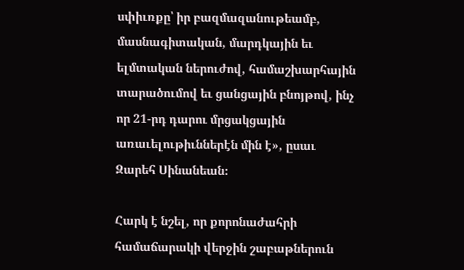սփիւռքը՝ իր բազմազանութեամբ, մասնագիտական, մարդկային եւ ելմտական ներուժով, համաշխարհային տարածումով եւ ցանցային բնոյթով, ինչ որ 21-րդ դարու մրցակցային առաւելութիւններէն մին է», ըսաւ Զարեհ Սինանեան։

Հարկ է նշել, որ քորոնաժահրի համաճարակի վերջին շաբաթներուն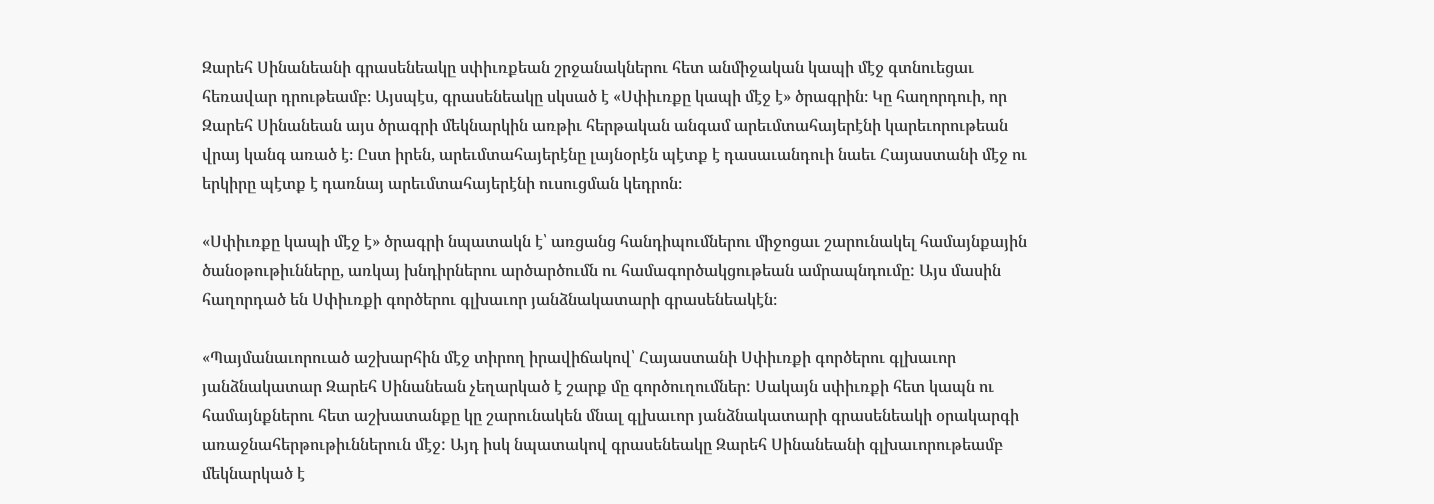Զարեհ Սինանեանի գրասենեակը սփիւռքեան շրջանակներու հետ անմիջական կապի մէջ գտնուեցաւ հեռավար դրութեամբ։ Այսպէս, գրասենեակը սկսած է «Սփիւռքը կապի մէջ է» ծրագրին։ Կը հաղորդուի, որ Զարեհ Սինանեան այս ծրագրի մեկնարկին առթիւ հերթական անգամ արեւմտահայերէնի կարեւորութեան վրայ կանգ առած է։ Ըստ իրեն, արեւմտահայերէնը լայնօրէն պէտք է դասաւանդուի նաեւ Հայաստանի մէջ ու երկիրը պէտք է դառնայ արեւմտահայերէնի ուսուցման կեդրոն։

«Սփիւռքը կապի մէջ է» ծրագրի նպատակն է՝ առցանց հանդիպումներու միջոցաւ շարունակել համայնքային ծանօթութիւնները, առկայ խնդիրներու արծարծումն ու համագործակցութեան ամրապնդումը: Այս մասին հաղորդած են Սփիւռքի գործերու գլխաւոր յանձնակատարի գրասենեակէն։

«Պայմանաւորուած աշխարհին մէջ տիրող իրավիճակով՝ Հայաստանի Սփիւռքի գործերու գլխաւոր յանձնակատար Զարեհ Սինանեան չեղարկած է շարք մը գործուղումներ: Սակայն սփիւռքի հետ կապն ու համայնքներու հետ աշխատանքը կը շարունակեն մնալ գլխաւոր յանձնակատարի գրասենեակի օրակարգի առաջնահերթութիւններուն մէջ: Այդ իսկ նպատակով գրասենեակը Զարեհ Սինանեանի գլխաւորութեամբ մեկնարկած է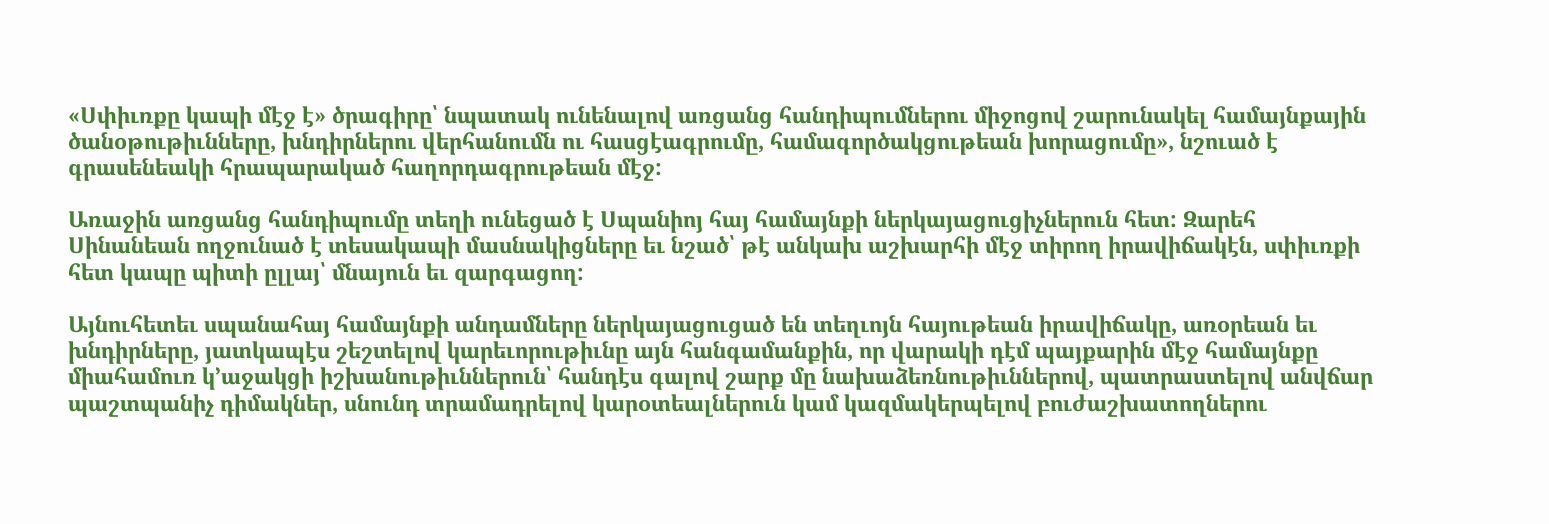«Սփիւռքը կապի մէջ է» ծրագիրը՝ նպատակ ունենալով առցանց հանդիպումներու միջոցով շարունակել համայնքային ծանօթութիւնները, խնդիրներու վերհանումն ու հասցէագրումը, համագործակցութեան խորացումը», նշուած է գրասենեակի հրապարակած հաղորդագրութեան մէջ:

Առաջին առցանց հանդիպումը տեղի ունեցած է Սպանիոյ հայ համայնքի ներկայացուցիչներուն հետ: Զարեհ Սինանեան ողջունած է տեսակապի մասնակիցները եւ նշած՝ թէ անկախ աշխարհի մէջ տիրող իրավիճակէն, սփիւռքի հետ կապը պիտի ըլլայ՝ մնայուն եւ զարգացող:

Այնուհետեւ սպանահայ համայնքի անդամները ներկայացուցած են տեղւոյն հայութեան իրավիճակը, առօրեան եւ խնդիրները, յատկապէս շեշտելով կարեւորութիւնը այն հանգամանքին, որ վարակի դէմ պայքարին մէջ համայնքը միահամուռ կ՚աջակցի իշխանութիւններուն՝ հանդէս գալով շարք մը նախաձեռնութիւններով, պատրաստելով անվճար պաշտպանիչ դիմակներ, սնունդ տրամադրելով կարօտեալներուն կամ կազմակերպելով բուժաշխատողներու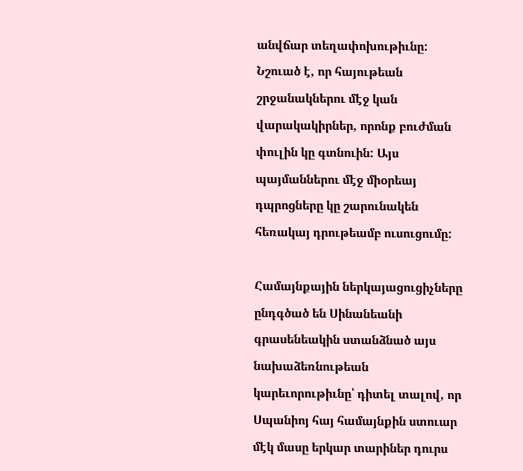անվճար տեղափոխութիւնը: Նշուած է, որ հայութեան շրջանակներու մէջ կան վարակակիրներ, որոնք բուժման փուլին կը գտնուին: Այս պայմաններու մէջ միօրեայ դպրոցները կը շարունակեն հեռակայ դրութեամբ ուսուցումը:

Համայնքային ներկայացուցիչները ընդգծած են Սինանեանի գրասենեակին ստանձնած այս նախաձեռնութեան կարեւորութիւնը՝ դիտել տալով, որ Սպանիոյ հայ համայնքին ստուար մէկ մասը երկար տարիներ դուրս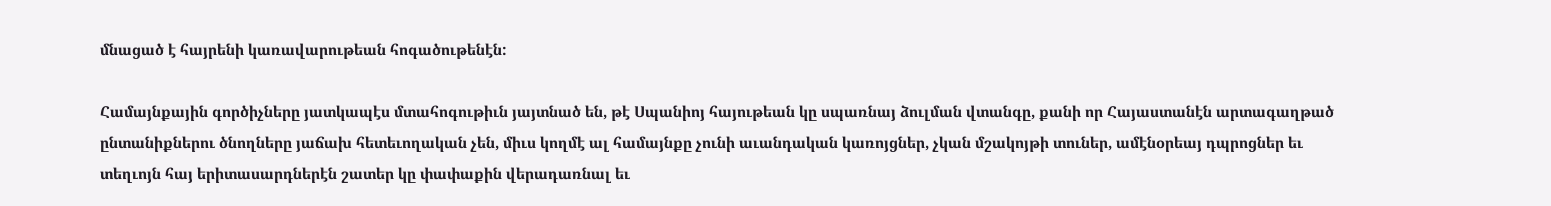մնացած է հայրենի կառավարութեան հոգածութենէն:

Համայնքային գործիչները յատկապէս մտահոգութիւն յայտնած են, թէ Սպանիոյ հայութեան կը սպառնայ ձուլման վտանգը, քանի որ Հայաստանէն արտագաղթած ընտանիքներու ծնողները յաճախ հետեւողական չեն, միւս կողմէ ալ համայնքը չունի աւանդական կառոյցներ, չկան մշակոյթի տուներ, ամէնօրեայ դպրոցներ եւ տեղւոյն հայ երիտասարդներէն շատեր կը փափաքին վերադառնալ եւ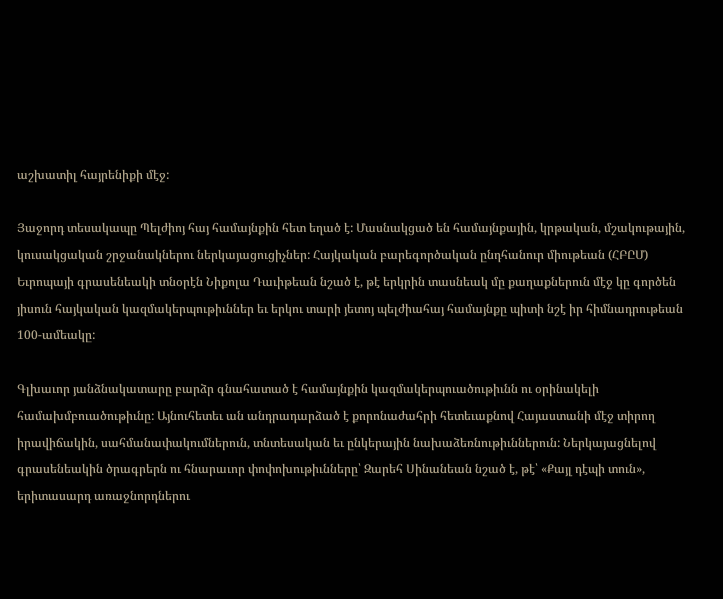աշխատիլ հայրենիքի մէջ:

Յաջորդ տեսակապը Պելժիոյ հայ համայնքին հետ եղած է: Մասնակցած են համայնքային, կրթական, մշակութային, կուսակցական շրջանակներու ներկայացուցիչներ: Հայկական բարեգործական ընդհանուր միութեան (ՀԲԸՄ) Եւրոպայի գրասենեակի տնօրէն Նիքոլա Դաւիթեան նշած է, թէ երկրին տասնեակ մը քաղաքներուն մէջ կը գործեն յիսուն հայկական կազմակերպութիւններ եւ երկու տարի յետոյ պելժիահայ համայնքը պիտի նշէ իր հիմնադրութեան 100-ամեակը:

Գլխաւոր յանձնակատարը բարձր գնահատած է համայնքին կազմակերպուածութիւնն ու օրինակելի համախմբուածութիւնը: Այնուհետեւ ան անդրադարձած է քորոնաժահրի հետեւաքնով Հայաստանի մէջ տիրող իրավիճակին, սահմանափակումներուն, տնտեսական եւ ընկերային նախաձեռնութիւններուն: Ներկայացնելով գրասենեակին ծրագրերն ու հնարաւոր փոփոխութիւնները՝ Զարեհ Սինանեան նշած է, թէ՝ «Քայլ դէպի տուն», երիտասարդ առաջնորդներու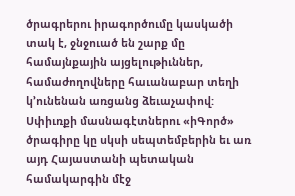ծրագրերու իրագործումը կասկածի տակ է, ջնջուած են շարք մը համայնքային այցելութիւններ, համաժողովները հաւանաբար տեղի կ՚ունենան առցանց ձեւաչափով: Սփիւռքի մասնագէտներու «իԳործ» ծրագիրը կը սկսի սեպտեմբերին եւ առ այդ Հայաստանի պետական համակարգին մէջ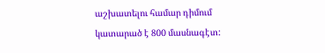աշխատելու համար դիմում կատարած է 800 մասնագէտ: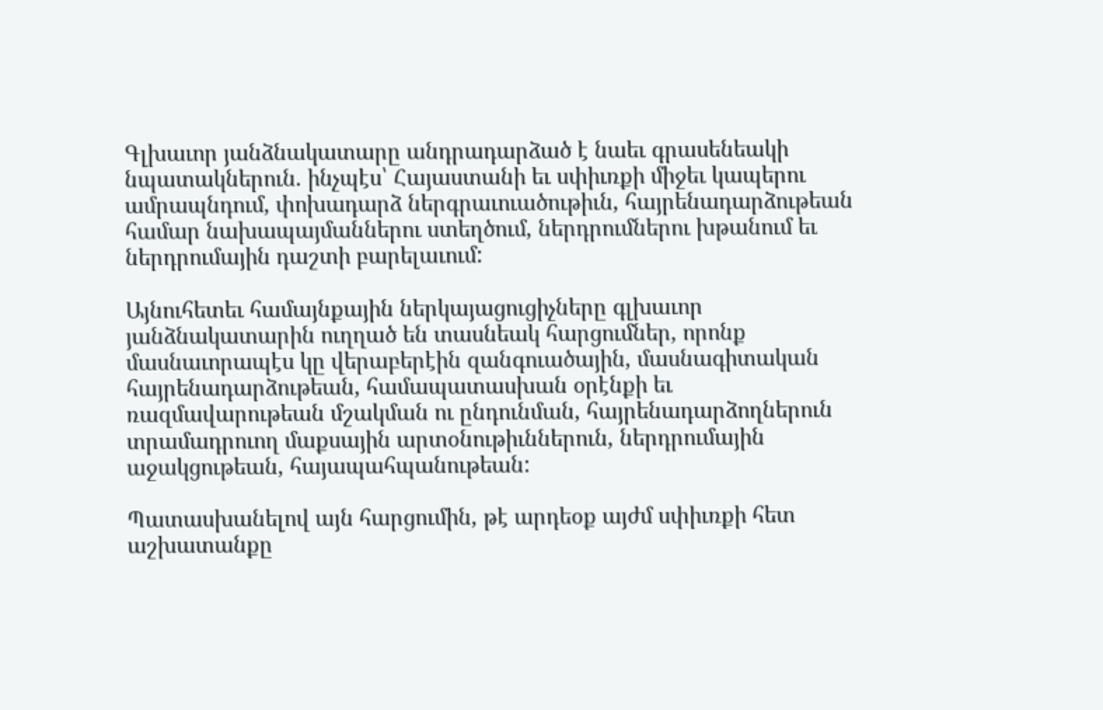Գլխաւոր յանձնակատարը անդրադարձած է նաեւ գրասենեակի նպատակներուն. ինչպէս՝ Հայաստանի եւ սփիւռքի միջեւ կապերու ամրապնդում, փոխադարձ ներգրաւուածութիւն, հայրենադարձութեան համար նախապայմաններու ստեղծում, ներդրումներու խթանում եւ ներդրումային դաշտի բարելաւում:

Այնուհետեւ համայնքային ներկայացուցիչները գլխաւոր յանձնակատարին ուղղած են տասնեակ հարցումներ, որոնք մասնաւորապէս կը վերաբերէին զանգուածային, մասնագիտական հայրենադարձութեան, համապատասխան օրէնքի եւ ռազմավարութեան մշակման ու ընդունման, հայրենադարձողներուն տրամադրուող մաքսային արտօնութիւններուն, ներդրումային աջակցութեան, հայապահպանութեան:

Պատասխանելով այն հարցումին, թէ արդեօք այժմ սփիւռքի հետ աշխատանքը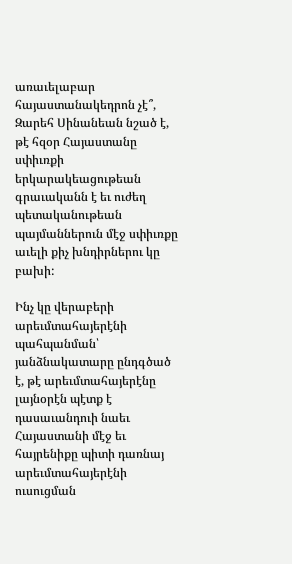առաւելաբար հայաստանակեդրոն չէ՞, Զարեհ Սինանեան նշած է, թէ հզօր Հայաստանը սփիւռքի երկարակեացութեան գրաւականն է եւ ուժեղ պետականութեան պայմաններուն մէջ սփիւռքը աւելի քիչ խնդիրներու կը բախի:

Ինչ կը վերաբերի արեւմտահայերէնի պահպանման՝ յանձնակատարը ընդգծած է, թէ արեւմտահայերէնը լայնօրէն պէտք է դասաւանդուի նաեւ Հայաստանի մէջ եւ հայրենիքը պիտի դառնայ արեւմտահայերէնի ուսուցման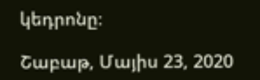կեդրոնը։

Շաբաթ, Մայիս 23, 2020